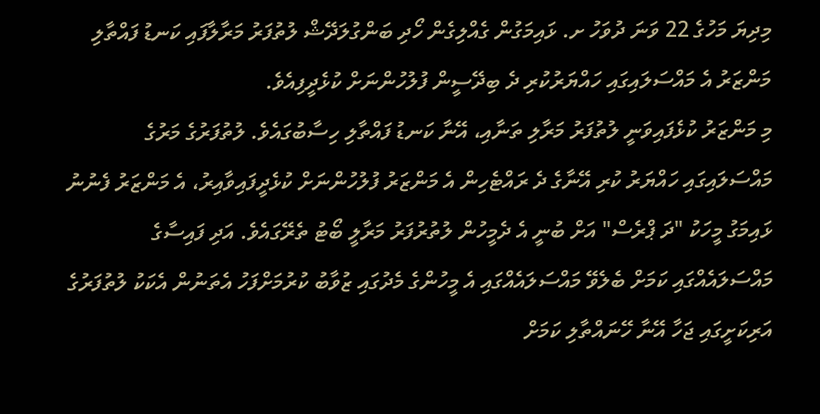މިދިޔަ މަހުގެ 22 ވަނަ ދުވަހު ށ. ޅައިމަގުން ގެއްލިގެން ހޯދި ބަންގުލަދޭޝް ލުތުފަރު މަރާލާފައި ކަނޑު ފައްތާލި މަންޒަރު އެ މައްސަލައިގައި ހައްޔަރުކުރި ދެ ބިދޭސީން ފުލުހުންނަށް ކުޅެދީފިއެވެ.
މި މަންޒަރު ކުޅެފައިވަނީ ލުތުފަރު މަރާލި ތަނާއި، އޭނާ ކަނޑު ފައްތާލި ހިސާބުގައެވެ. ލުތުފަރުގެ މަރުގެ މައްސަލައިގައި ހައްޔަރު ކުރި އޭނާގެ ދެ ރައްޓެހިން އެ މަންޒަރު ފުލުހުންނަށް ކުޅެދީފައިވާއިރު، އެ މަންޒަރު ފެނުނު ޅައިމަގު މީހަކު "ދަ ޕްރެސް" އަށް ބުނީ އެ ދެމީހުން ލުތުރުފަރު މަރާލީ ބޯޓު ތެރޭގައެވެ. އަދި ފައިސާގެ މައްސަލައެއްގައި ކަމަށް ބެލެވޭ މައްސަލައެއްގައި އެ މީހުންގެ މެދުގައި ޒުވާބު ކުރުމަށްފަހު އެތަނުން އެކަކު ލުތުފަރުގެ އަރިކަށީގައި ޖަހާ އޭނާ ހޭނައްތާލި ކަމަށް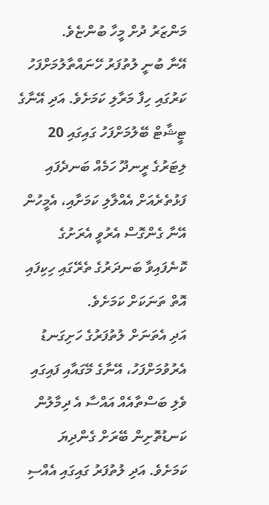މަންޒަރު ދުށް މީހާ ބުންޏެވެ.
އޭނާ ބުނީ ލުތުފަރު ހޭނައްތާލުމަށްފަހު ކަރުގައި ހިފާ މަރާލި ކަމަށެވެ. އަދި އޭނާގެ ޓީޝާޓް ބޭލުމަށްފަހު ގައިގައި 20 ލިޓަރުގެ ރީނދޫ ހަމެއް ބަނދެފައި ފަޅުތެރެއަށް އެއްލާލި ކަމަށާއި، އެމީހުން އޭނާ ގެންގޮސް އެރުވީ އެރަށުގެ ކޮނެފައިވާ ބަނދަރުގެ ތެރޭގައި ހިކިފައި އޮތް ތަނަކަށް ކަމަށެވެ.
އަދި އެތަނަށް ލުތުފަރުގެ ހަށިގަނޑު އެރުވުމަށްފަހު، އޭނާގެ މޭގައާއި ފައިގައި ވެލި ބަސްތާއެއް އައްސާ އެ ދިމާލުން ކަނޑުތޮށިން ބޭރަށް ގެންދިޔަ ކަމަށެވެ. އަދި ލުތުފަރު ގައިގައި އެއްސި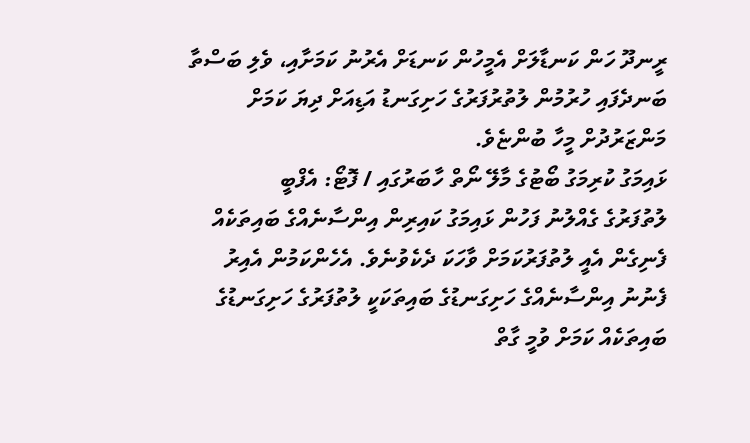ރީނދޫ ހަން ކަނޑާލަށް އެމީހުން ކަނޑަށް އެރުނު ކަމަށާއި، ވެލި ބަސްތާ ބަނދެފައި ހުރުމުން ލުތުރުފަރުގެ ހަށިގަނޑު އަޑިއަށް ދިޔަ ކަމަށް މަންޒަރުދުށް މީހާ ބުންޏެވެ.
ޅައިމަގު ކުރިމަގު ބޯޓުގެ މާލޭ ނޯތް ހާބަރުގައި / ފޮޓޯ: އެފްބީ
ލުތުފަރުގެ ގެއްލުނު ފަހުން ޅައިމަގު ކައިރިން އިންސާނެއްގެ ބައިތަކެއް ފެނިގެން އެއީ ލުތުފަރުކަމަށް ވާހަކަ ދެކެވުނެވެ. އެހެންކަމުން އެއިރު ފެނުނު އިންސާނެއްގެ ހަށިގަނޑުގެ ބައިތަކަކީ ލުތުފަރުގެ ހަށިގަނޑުގެ ބައިތަކެއް ކަމަށް ވުމީ ގާތް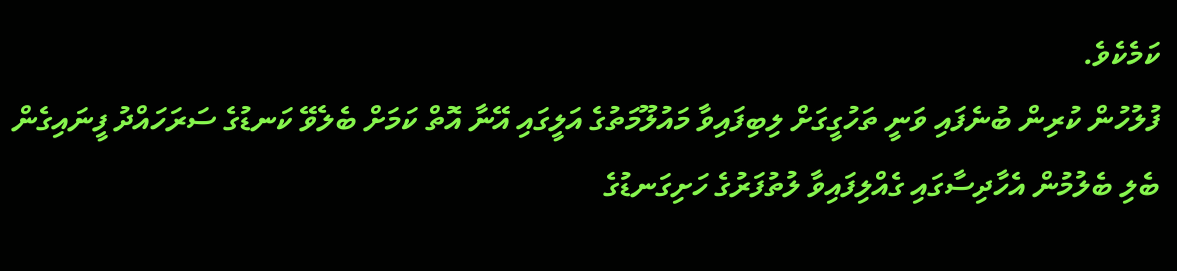ކަމެކެވެ.
ފުލުހުން ކުރިން ބުނެފައި ވަނީ ތަހުގީގަށް ލިބިފައިވާ މައުލޫމަތުގެ އަލީގައި އޭނާ އޮތް ކަމަށް ބެލެވޭ ކަނޑުގެ ސަރަހައްދު ފީނައިގެން ބެލި ބެލުމުން އެހާދިސާގައި ގެއްލިފައިވާ ލުތުފަރުގެ ހަށިގަނޑުގެ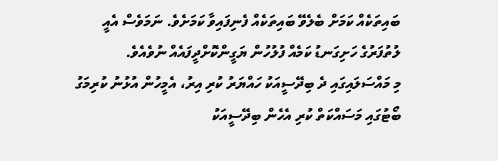ބައިތަކެއް ކަމަށް ބެލެވޭ ބައިތަކެއް ފެނިފައިވާ ކަމަށެވެ. ނަމަވެސް އެއީ ލުތުފަރުގެ ހަށިގަނޑު ކަމެއް ފުލުހުން ޔަގީންކޮށްދީފައެއް ނުވެއެވެ.
މި މައްސަލައިގައި ދެ ބިދޭސީއަކު ހައްޔަރު ކުރި އިރު، އެމީހުން އުޅުނު ކުރިމަގު ބޯޓުގައި މަސައްކަތް ކުރި އެހެން ބިދޭސީއަކު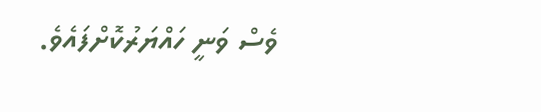ވެސް ވަނީ ހައްޔަރުކޮށްފައެވެ.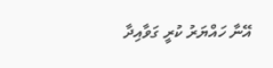އޭނާ ހައްޔަރު ކުރީ ގަވާއިދާ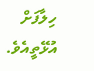ހިލާފަށް އުޅޭތީއެވެ.